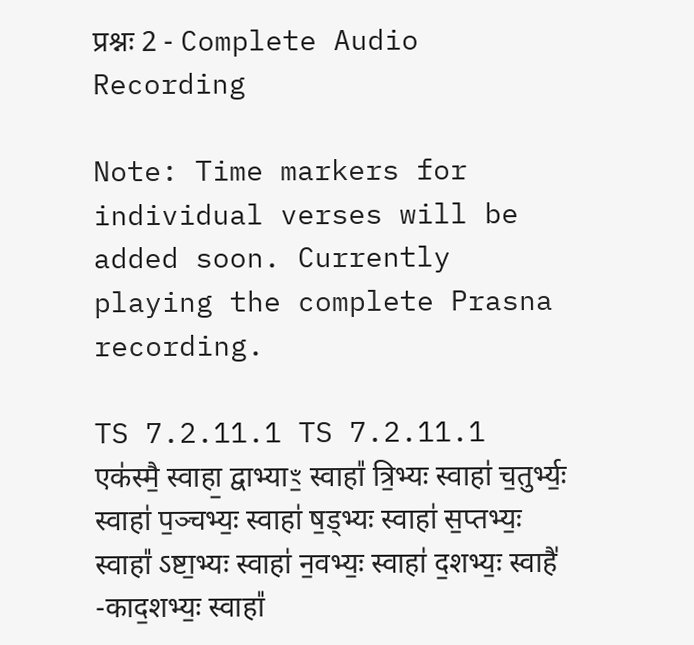प्रश्नः 2 - Complete Audio Recording

Note: Time markers for individual verses will be added soon. Currently playing the complete Prasna recording.

TS 7.2.11.1 TS 7.2.11.1
एक॑स्मै॒ स्वाहा॒ द्वाभ्याꣳ॒ स्वाहा᳚ त्रि॒भ्यः स्वाहा॑ च॒तुर्भ्यः॒ स्वाहा॑ प॒ञ्चभ्यः॒ स्वाहा॑ ष॒ड्भ्यः स्वाहा॑ स॒प्तभ्यः॒ स्वाहा᳚ ऽष्टा॒भ्यः स्वाहा॑ न॒वभ्यः॒ स्वाहा॑ द॒शभ्यः॒ स्वाहै॑ -काद॒शभ्यः॒ स्वाहा᳚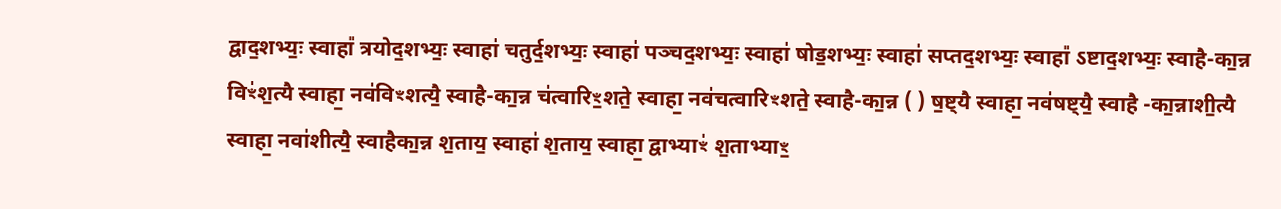द्वाद॒शभ्यः॒ स्वाहा᳚ त्रयोद॒शभ्यः॒ स्वाहा॑ चतुर्द॒शभ्यः॒ स्वाहा॑ पञ्चद॒शभ्यः॒ स्वाहा॑ षोड॒शभ्यः॒ स्वाहा॑ सप्तद॒शभ्यः॒ स्वाहा᳚ ऽष्टाद॒शभ्यः॒ स्वाहै-का॒न्न विꣳ॑श॒त्यै स्वाहा॒ नव॑विꣳशत्यै॒ स्वाहै-का॒न्न च॑त्वारिꣳ॒शते॒ स्वाहा॒ नव॑चत्वारिꣳशते॒ स्वाहै-का॒न्न ( ) ष॒ष्ट्यै स्वाहा॒ नव॑षष्ट्यै॒ स्वाहै -का॒न्नाशी॒त्यै स्वाहा॒ नवा॑शीत्यै॒ स्वाहैका॒न्न श॒ताय॒ स्वाहा॑ श॒ताय॒ स्वाहा॒ द्वाभ्याꣳ॑ श॒ताभ्याꣳ॒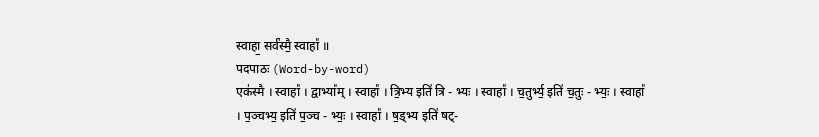स्वाहा॒ सर्व॑स्मै॒ स्वाहा᳚ ॥
पदपाठः (Word-by-word)
एक॑स्मै । स्वाहा᳚ । द्वाभ्या᳚म् । स्वाहा᳚ । त्रि॒भ्य इति॑ त्रि - भ्यः । स्वाहा᳚ । च॒तुर्भ्य॒ इति॑ च॒तुः - भ्यः॒ । स्वाहा᳚ । प॒ञ्चभ्य॒ इति॑ प॒ञ्च - भ्यः॒ । स्वाहा᳚ । ष॒ड्भ्य इति॑ षट्-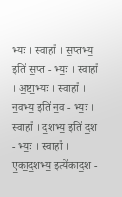भ्यः । स्वाहा᳚ । स॒प्तभ्य॒ इति॑ स॒प्त - भ्यः॒ । स्वाहा᳚ । अ॒ष्टा॒भ्यः । स्वाहा᳚ । न॒वभ्य॒ इति॑ न॒व - भ्यः॒ । स्वाहा᳚ । द॒शभ्य॒ इति॑ द॒श - भ्यः॒ । स्वाहा᳚ । ए॒का॒द॒शभ्य॒ इत्ये॑काद॒श -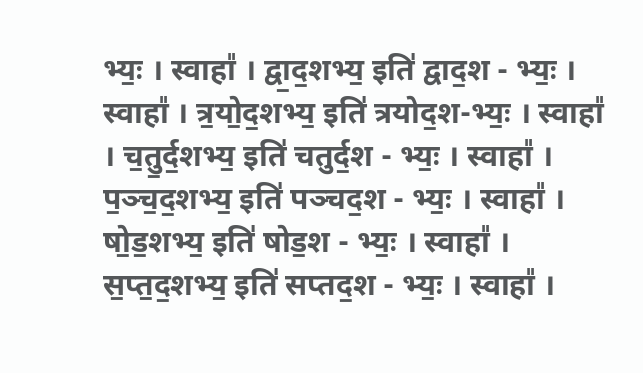भ्यः॒ । स्वाहा᳚ । द्वा॒द॒शभ्य॒ इति॑ द्वाद॒श - भ्यः॒ । स्वाहा᳚ । त्र॒यो॒द॒शभ्य॒ इति॑ त्रयोद॒श-भ्यः॒ । स्वाहा᳚ । च॒तु॒र्द॒शभ्य॒ इति॑ चतुर्द॒श - भ्यः॒ । स्वाहा᳚ । प॒ञ्च॒द॒शभ्य॒ इति॑ पञ्चद॒श - भ्यः॒ । स्वाहा᳚ । षो॒ड॒शभ्य॒ इति॑ षोड॒श - भ्यः॒ । स्वाहा᳚ । स॒प्त॒द॒शभ्य॒ इति॑ सप्तद॒श - भ्यः॒ । स्वाहा᳚ ।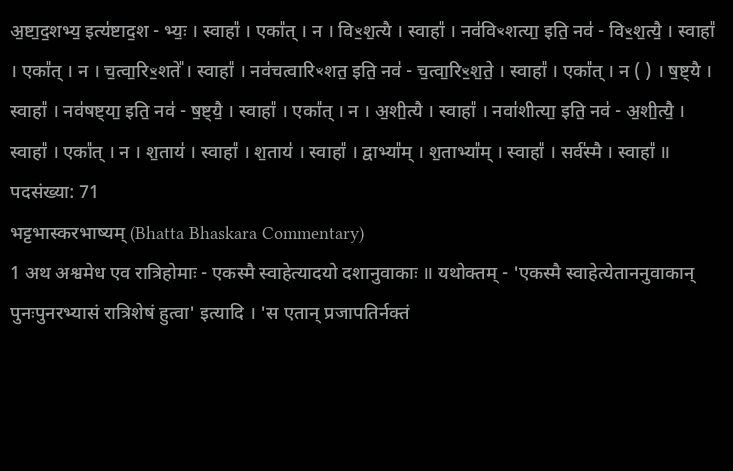अ॒ष्टा॒द॒शभ्य॒ इत्य॑ष्टाद॒श - भ्यः॒ । स्वाहा᳚ । एका᳚त् । न । विꣳ॒श॒त्यै । स्वाहा᳚ । नव॑विꣳशत्या॒ इति॒ नव॑ - विꣳ॒श॒त्यै॒ । स्वाहा᳚ । एका᳚त् । न । च॒त्वा॒रिꣳ॒शते᳚ । स्वाहा᳚ । नव॑चत्वारिꣳशत॒ इति॒ नव॑ - च॒त्वा॒रिꣳ॒श॒ते॒ । स्वाहा᳚ । एका᳚त् । न ( ) । ष॒ष्ट्यै । स्वाहा᳚ । नव॑षष्ट्या॒ इति॒ नव॑ - ष॒ष्ट्यै॒ । स्वाहा᳚ । एका᳚त् । न । अ॒शी॒त्यै । स्वाहा᳚ । नवा॑शीत्या॒ इति॒ नव॑ - अ॒शी॒त्यै॒ । स्वाहा᳚ । एका᳚त् । न । श॒ताय॑ । स्वाहा᳚ । श॒ताय॑ । स्वाहा᳚ । द्वाभ्या᳚म् । श॒ताभ्या᳚म् । स्वाहा᳚ । सर्व॑स्मै । स्वाहा᳚ ॥
पदसंख्या: 71
भट्टभास्करभाष्यम् (Bhatta Bhaskara Commentary)
1 अथ अश्वमेध एव रात्रिहोमाः - एकस्मै स्वाहेत्यादयो दशानुवाकाः ॥ यथोक्तम् - 'एकस्मै स्वाहेत्येताननुवाकान् पुनःपुनरभ्यासं रात्रिशेषं हुत्वा' इत्यादि । 'स एतान् प्रजापतिर्नक्तं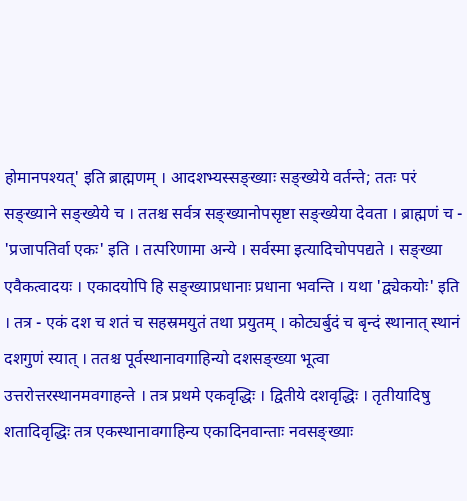होमानपश्यत्' इति ब्राह्मणम् । आदशभ्यस्सङ्ख्याः सङ्ख्येये वर्तन्ते; ततः परं सङ्ख्याने सङ्ख्येये च । ततश्च सर्वत्र सङ्ख्यानोपसृष्टा सङ्ख्येया देवता । ब्राह्मणं च - 'प्रजापतिर्वा एकः' इति । तत्परिणामा अन्ये । सर्वस्मा इत्यादिचोपपद्यते । सङ्ख्या एवैकत्वादयः । एकादयोपि हि सङ्ख्याप्रधानाः प्रधाना भवन्ति । यथा 'द्व्येकयोः' इति । तत्र - एकं दश च शतं च सहस्रमयुतं तथा प्रयुतम् । कोट्यर्बुदं च बृन्दं स्थानात् स्थानं दशगुणं स्यात् । ततश्च पूर्वस्थानावगाहिन्यो दशसङ्ख्या भूत्वा उत्तरोत्तरस्थानमवगाहन्ते । तत्र प्रथमे एकवृद्धिः । द्वितीये दशवृद्धिः । तृतीयादिषु शतादिवृद्धिः तत्र एकस्थानावगाहिन्य एकादिनवान्ताः नवसङ्ख्याः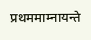प्रथममाम्नायन्ते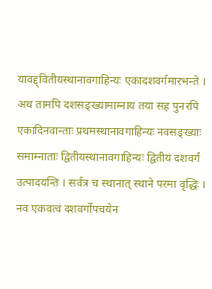यावद्द्वितीयस्थानावगाहिन्यः एकादशवर्गमारभन्ते । अथ तामपि दशसङ्ख्यामाम्नाय तया सह पुनरपि एकादिनवान्ताः प्रथमस्थानावगाहिन्यः नवसङ्ख्याः समाम्नाताः द्वितीयस्थानावगाहिन्यः द्वितीयं दशवर्गं उत्पादयन्ति । सर्वत्र च स्थानात् स्थाने परमा वृद्धिः । नव एकवत्वं दशवर्गोपचयेन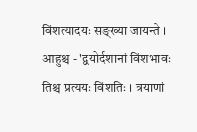विंशत्यादयः सङ्ख्या जायन्ते । आहुश्च - 'द्वयोर्दशानां विंशभावः तिश्च प्रत्ययः विंशतिः । त्रयाणां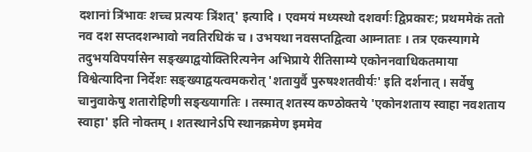दशानां त्रिंभावः शच्च प्रत्ययः त्रिंशत्' इत्यादि । एवमयं मध्यस्थो दशवर्गः द्विप्रकारः; प्रथममेकं ततो नव दश सप्तदशन्भावो नवतिरधिकं च । उभयथा नवसप्तद्वित्वा आम्नाताः । तत्र एकस्यागमे तदुभयविपर्यासेन सङ्ख्याद्वयोक्तिरित्यनेन अभिप्राये रीतिसाम्ये एकोननवाधिकतमाया विश्वेत्यादिना निर्देशः सङ्ख्याद्वयत्वमकरोत् 'शतायुर्वै पुरुषश्शतवीर्यः' इति दर्शनात् । सर्वेषु चानुवाकेषु शतारोहिणी सङ्ख्यागतिः । तस्मात् शतस्य कण्ठोक्तये 'एकोनशताय स्वाहा नवशताय स्वाहा' इति नोक्तम् । शतस्थानेऽपि स्थानक्रमेण इममेव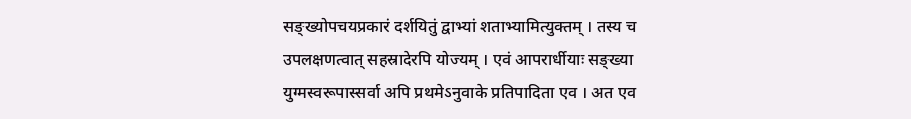सङ्ख्योपचयप्रकारं दर्शयितुं द्वाभ्यां शताभ्यामित्युक्तम् । तस्य च उपलक्षणत्वात् सहस्रादेरपि योज्यम् । एवं आपरार्धीयाः सङ्ख्या युग्मस्वरूपास्सर्वा अपि प्रथमेऽनुवाके प्रतिपादिता एव । अत एव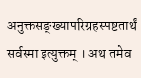अनुक्तसङ्ख्यापरिग्रहस्पष्टतार्थं सर्वस्मा इत्युक्तम् । अथ तमेव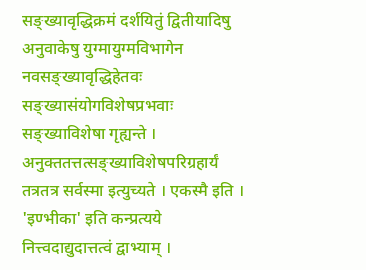सङ्ख्यावृद्धिक्रमं दर्शयितुं द्वितीयादिषु अनुवाकेषु युग्मायुग्मविभागेन नवसङ्ख्यावृद्धिहेतवः सङ्ख्यासंयोगविशेषप्रभवाः सङ्ख्याविशेषा गृह्यन्ते । अनुक्ततत्तत्सङ्ख्याविशेषपरिग्रहार्यं तत्रतत्र सर्वस्मा इत्युच्यते । एकस्मै इति । 'इण्भीका' इति कन्प्रत्यये नित्त्वदाद्युदात्तत्वं द्वाभ्याम् ।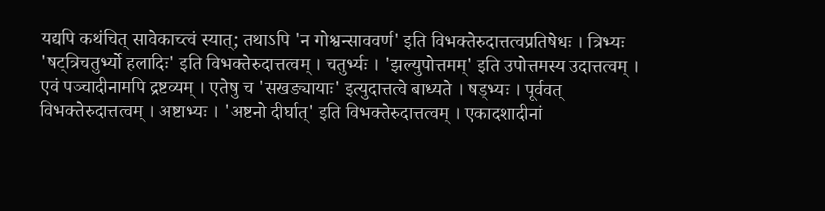यद्यपि कथंचित् सावेकाच्त्वं स्यात्; तथाऽपि 'न गोश्वन्साववर्ण' इति विभक्तेरुदात्तत्वप्रतिषेधः । त्रिभ्यः 'षट्त्रिचतुर्भ्यो हलादिः' इति विभक्तेरुदात्तत्वम् । चतुर्भ्यः । 'झल्युपोत्तमम्' इति उपोत्तमस्य उदात्तत्वम् । एवं पञ्चादीनामपि द्रष्टव्यम् । एतेषु च 'सखङ्यायाः' इत्युदात्तत्वे बाध्यते । षड्भ्यः । पूर्ववत् विभक्तेरुदात्तत्वम् । अष्टाभ्यः । 'अष्टनो दीर्घात्' इति विभक्तेरुदात्तत्वम् । एकादशादीनां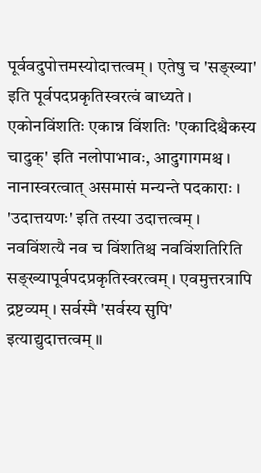पूर्ववदुपोत्तमस्योदात्तत्वम् । एतेषु च 'सङ्ख्या' इति पूर्वपदप्रकृतिस्वरत्वं बाध्यते । एकोनविंशतिः एकान्न विंशतिः 'एकादिश्चैकस्य चादुक्' इति नलोपाभावः, आदुगागमश्च । नानास्वरत्वात् असमासं मन्यन्ते पदकाराः । 'उदात्तयणः' इति तस्या उदात्तत्वम् । नवविंशत्यै नव च विंशतिश्च नवविंशतिरिति सङ्ख्यापूर्वपदप्रकृतिस्वरत्वम् । एवमुत्तरत्रापि द्रष्टव्यम् । सर्वस्मै 'सर्वस्य सुपि' इत्याद्युदात्तत्वम् ॥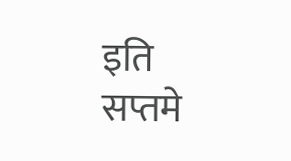इति सप्तमे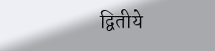द्वितीये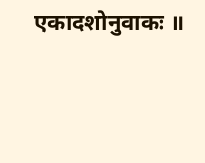एकादशोनुवाकः ॥